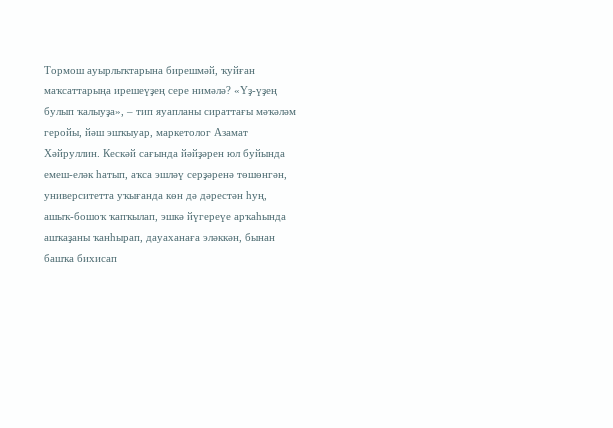Тормош ауырлыҡтарына бирешмәй, ҡуйған маҡсаттарыңа ирешеүҙең сере нимәлә? «Үҙ-үҙең булып ҡалыуҙа», – тип яуапланы сираттағы мәҡәләм геройы, йәш эшҡыуар, маркетолог Азамат Хәйруллин. Кескәй сағында йәйҙәрен юл буйында емеш-еләк һатып, аҡса эшләү серҙәренә төшөнгән, университетта уҡығанда көн дә дәрестән һуң, ашыҡ-бошоҡ ҡапҡылап, эшкә йүгереүе арҡаһында ашҡаҙаны ҡанһырап, дауаханаға эләккән, бынан башҡа бихисап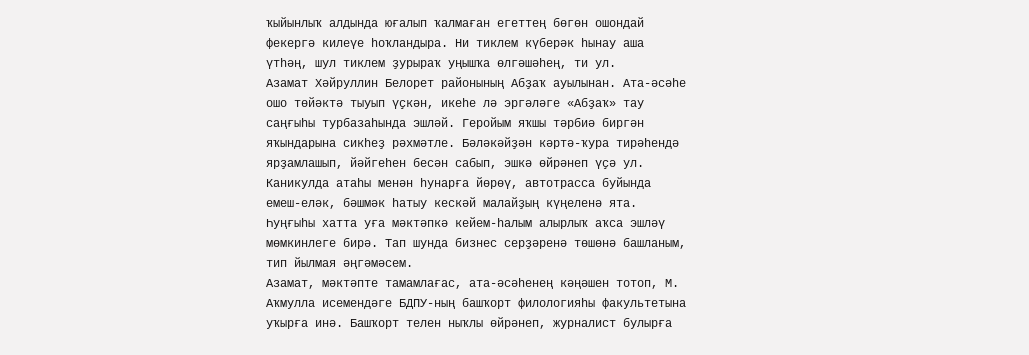ҡыйынлыҡ алдында юғалып ҡалмаған егеттең бөгөн ошондай фекергә килеүе һоҡландыра. Ни тиклем күберәк һынау аша үтһәң, шул тиклем ҙурыраҡ уңышҡа өлгәшәһең, ти ул.
Азамат Хәйруллин Белорет районының Абҙаҡ ауылынан. Ата-әсәһе ошо төйәктә тыуып үҫкән, икеһе лә эргәләге «Абҙаҡ» тау саңғыһы турбазаһында эшләй. Геройым яҡшы тәрбиә биргән яҡындарына сикһеҙ рәхмәтле. Бәләкәйҙән кәртә-ҡура тирәһендә ярҙамлашып, йәйгеһен бесән сабып, эшкә өйрәнеп үҫә ул. Каникулда атаһы менән һунарға йөрөү, автотрасса буйында емеш-еләк, бәшмәк һатыу кескәй малайҙың күңеленә ята. Һуңғыһы хатта уға мәктәпкә кейем-һалым алырлыҡ аҡса эшләү мөмкинлеге бирә. Тап шунда бизнес серҙәренә төшөнә башланым, тип йылмая әңгәмәсем.
Азамат, мәктәпте тамамлағас, ата-әсәһенең кәңәшен тотоп, М. Аҡмулла исемендәге БДПУ-ның башҡорт филологияһы факультетына уҡырға инә. Башҡорт телен ныҡлы өйрәнеп, журналист булырға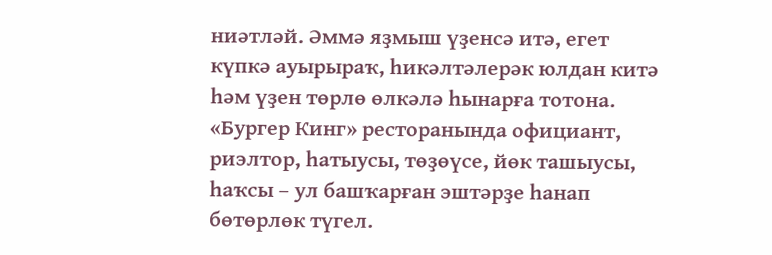ниәтләй. Әммә яҙмыш үҙенсә итә, егет күпкә ауырыраҡ, һикәлтәлерәк юлдан китә һәм үҙен төрлө өлкәлә һынарға тотона. «Бургер Кинг» ресторанында официант, риэлтор, һатыусы, төҙөүсе, йөк ташыусы, һаҡсы – ул башҡарған эштәрҙе һанап бөтөрлөк түгел.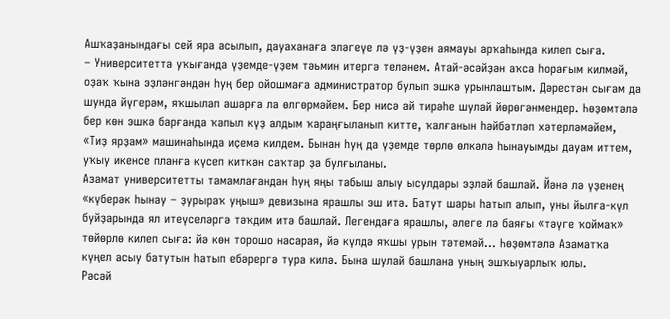Ашҡаҙанындағы сей яра асылып, дауаханаға эләгеүе лә үҙ-үҙен аямауы арҡаһында килеп сыға.
– Университетта уҡығанда үҙемде-үҙем тәьмин итергә теләнем. Атай-әсәйҙән аҡса һорағым килмәй, оҙаҡ ҡына эҙләнгәндән һуң бер ойошмаға администратор булып эшкә урынлаштым. Дәрестән сығам да шунда йүгерәм, яҡшылап ашарға ла өлгөрмәйем. Бер нисә ай тирәһе шулай йөрөгәнмендер. Һөҙөмтәлә бер көн эшкә барғанда ҡапыл күҙ алдым ҡараңғыланып китте, ҡалғанын һәйбәтләп хәтерләмәйем, «Тиҙ ярҙам» машинаһында иҫемә килдем. Бынан һуң да үҙемде төрлө өлкәлә һынауымды дауам иттем, уҡыу икенсе планға күсеп киткән саҡтар ҙа булғыланы.
Азамат университетты тамамлағандан һуң яңы табыш алыу ысулдары эҙләй башлай. Йәнә лә үҙенең «күберәк һынау – ҙурыраҡ уңыш» девизына ярашлы эш итә. Батут шары һатып алып, уны йылға-күл буйҙарында ял итеүселәргә тәҡдим итә башлай. Легендаға ярашлы, әлеге лә баяғы «тәүге ҡоймаҡ» төйөрлө килеп сыға: йә көн торошо насарая, йә күлдә яҡшы урын тәтемәй... Һөҙөмтәлә Азаматҡа күңел асыу батутын һатып ебәрергә тура килә. Бына шулай башлана уның эшҡыуарлыҡ юлы.
Рәсәй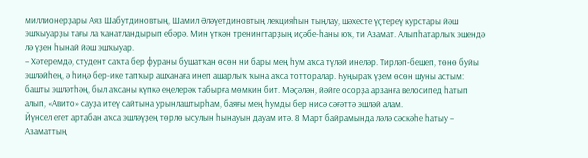миллионерҙары Аяз Шабутдиновтың, Шамил Әләүетдиновтың лекцияһын тыңлау, шәхесте үҫтереү курстары йәш эшҡыуарҙы тағы ла ҡанатландырып ебәрә. Мин үткән тренингтарҙың иҫәбе-һаны юҡ, ти Азамат. Алыпһатарлыҡ эшендә лә үҙен һынай йәш эшҡыуар.
– Хәтеремдә, студент саҡта бер фураны бушатҡан өсөн ни бары мең һум аҡса түләй инеләр. Тирләп-бешеп, төнө буйы эшләйһең, ә һиңә бер-ике тапҡыр ашханаға инеп ашарлыҡ ҡына аҡса тотторалар. Һуңыраҡ үҙем өсөн шуны астым: башты эшләтһәң, был аҡсаны күпкә еңелерәк табырға мөмкин бит. Мәҫәлән, йәйге осорҙа арзанға велосипед һатып алып, «Авито» сауҙа итеү сайтына урынлаштырһам, баяғы мең һумды бер нисә сәғәттә эшләй алам.
Йүнсел егет артабан аҡса эшләүҙең төрлө ысулын һынауын дауам итә. 8 Март байрамында ләлә сәскәһе һатыу – Азаматтың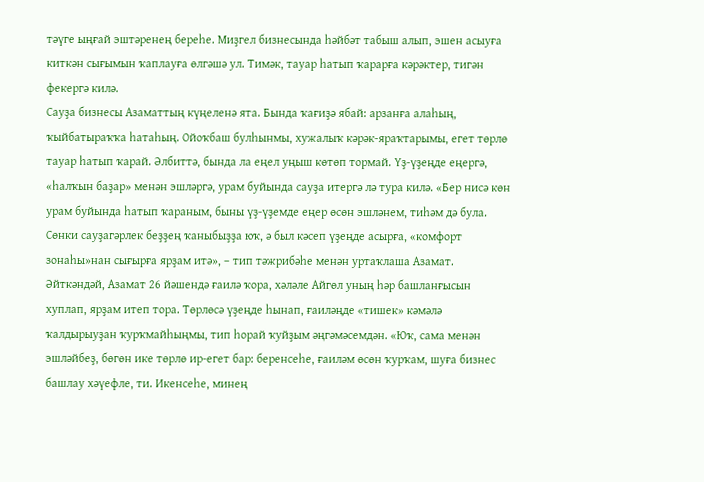тәүге ыңғай эштәренең береһе. Миҙгел бизнесында һәйбәт табыш алып, эшен асыуға киткән сығымын ҡаплауға өлгәшә ул. Тимәк, тауар һатып ҡарарға кәрәктер, тигән фекергә килә.
Сауҙа бизнесы Азаматтың күңеленә ята. Бында ҡағиҙә ябай: арзанға алаһың, ҡыйбатыраҡҡа һатаһың. Ойоҡбаш булһынмы, хужалыҡ кәрәк-яраҡтарымы, егет төрлө тауар һатып ҡарай. Әлбиттә, бында ла еңел уңыш көтөп тормай. Үҙ-үҙеңде еңергә, «һалҡын баҙар» менән эшләргә, урам буйында сауҙа итергә лә тура килә. «Бер нисә көн урам буйында һатып ҡараным, быны үҙ-үҙемде еңер өсөн эшләнем, тиһәм дә була. Сөнки сауҙагәрлек беҙҙең ҡаныбыҙҙа юҡ, ә был кәсеп үҙеңде асырға, «комфорт зонаһы»нан сығырға ярҙам итә», – тип тәжрибәһе менән уртаҡлаша Азамат.
Әйткәндәй, Азамат 26 йәшендә ғаилә ҡора, хәләле Айгөл уның һәр башланғысын хуплап, ярҙам итеп тора. Төрлөсә үҙеңде һынап, ғаиләңде «тишек» кәмәлә ҡалдырыуҙан ҡурҡмайһыңмы, тип һорай ҡуйҙым әңгәмәсемдән. «Юҡ, сама менән эшләйбеҙ, бөгөн ике төрлө ир-егет бар: беренсеһе, ғаиләм өсөн ҡурҡам, шуға бизнес башлау хәүефле, ти. Икенсеһе, минең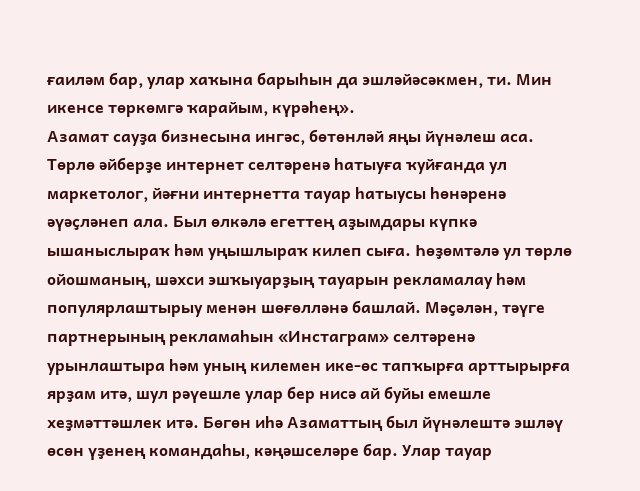ғаиләм бар, улар хаҡына барыһын да эшләйәсәкмен, ти. Мин икенсе төркөмгә ҡарайым, күрәһең».
Азамат сауҙа бизнесына ингәс, бөтөнләй яңы йүнәлеш аса. Төрлө әйберҙе интернет селтәренә һатыуға ҡуйғанда ул маркетолог, йәғни интернетта тауар һатыусы һөнәренә әүәҫләнеп ала. Был өлкәлә егеттең аҙымдары күпкә ышаныслыраҡ һәм уңышлыраҡ килеп сыға. Һөҙөмтәлә ул төрлө ойошманың, шәхси эшҡыуарҙың тауарын рекламалау һәм популярлаштырыу менән шөғөлләнә башлай. Мәҫәлән, тәүге партнерының рекламаһын «Инстаграм» селтәренә урынлаштыра һәм уның килемен ике-өс тапҡырға арттырырға ярҙам итә, шул рәүешле улар бер нисә ай буйы емешле хеҙмәттәшлек итә. Бөгөн иһә Азаматтың был йүнәлештә эшләү өсөн үҙенең командаһы, кәңәшселәре бар. Улар тауар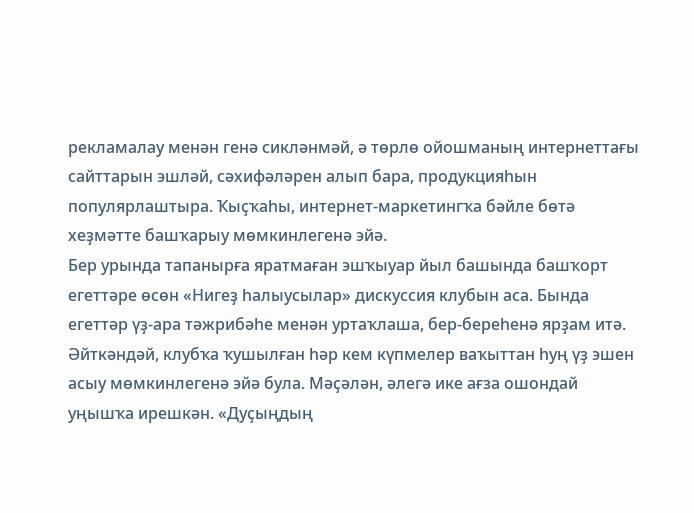рекламалау менән генә сикләнмәй, ә төрлө ойошманың интернеттағы сайттарын эшләй, сәхифәләрен алып бара, продукцияһын популярлаштыра. Ҡыҫҡаһы, интернет-маркетингҡа бәйле бөтә хеҙмәтте башҡарыу мөмкинлегенә эйә.
Бер урында тапанырға яратмаған эшҡыуар йыл башында башҡорт егеттәре өсөн «Нигеҙ һалыусылар» дискуссия клубын аса. Бында егеттәр үҙ-ара тәжрибәһе менән уртаҡлаша, бер-береһенә ярҙам итә. Әйткәндәй, клубҡа ҡушылған һәр кем күпмелер ваҡыттан һуң үҙ эшен асыу мөмкинлегенә эйә була. Мәҫәлән, әлегә ике ағза ошондай уңышҡа ирешкән. «Дуҫыңдың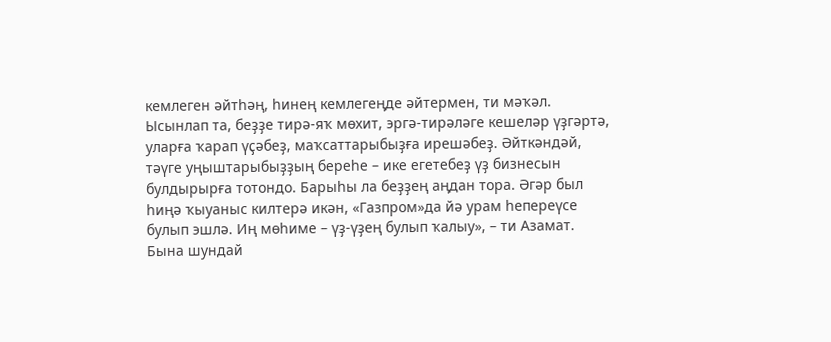кемлеген әйтһәң, һинең кемлегеңде әйтермен, ти мәҡәл. Ысынлап та, беҙҙе тирә-яҡ мөхит, эргә-тирәләге кешеләр үҙгәртә, уларға ҡарап үҫәбеҙ, маҡсаттарыбыҙға ирешәбеҙ. Әйткәндәй, тәүге уңыштарыбыҙҙың береһе – ике егетебеҙ үҙ бизнесын булдырырға тотондо. Барыһы ла беҙҙең аңдан тора. Әгәр был һиңә ҡыуаныс килтерә икән, «Газпром»да йә урам һепереүсе булып эшлә. Иң мөһиме – үҙ-үҙең булып ҡалыу», – ти Азамат.
Бына шундай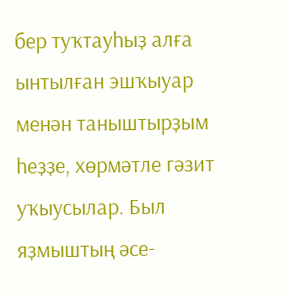бер туҡтауһыҙ алға ынтылған эшҡыуар менән таныштырҙым һеҙҙе, хөрмәтле гәзит уҡыусылар. Был яҙмыштың әсе-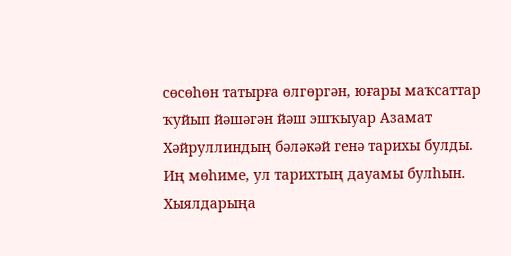сөсөһөн татырға өлгөргән, юғары маҡсаттар ҡуйып йәшәгән йәш эшҡыуар Азамат Хәйруллиндың бәләкәй генә тарихы булды. Иң мөһиме, ул тарихтың дауамы булһын. Хыялдарыңа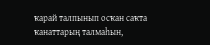ҡарай талпынып осҡан саҡта ҡанаттарың талмаһын,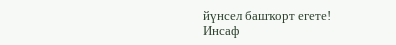йүнсел башҡорт егете!
Инсаф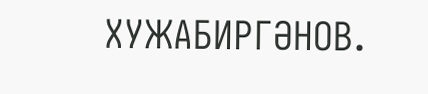ХУЖАБИРГӘНОВ.